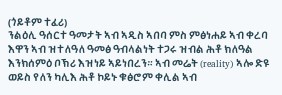(ጎይቶም ተፈሪ)
ንልዕሊ ዓሰርተ ዓመታት ኣብ ኣዲስ ኣበባ ምስ ምፅነሐይ ኣብ ቀረባ እዋን ኣብ ዝተለዓለ ዓመፅ ዓብላልነት ተጋሩ ዝብል ሕቶ ክለዓል እንክሰምዕ ቦኽሪ እዝነይ ኣይነበረን። ኣብ መሬት (reality) ኣሎ ድዩ ወይስ የለን ካሊእ ሕቶ ኮይኑ ቁፅሮም ቀሊል ኣብ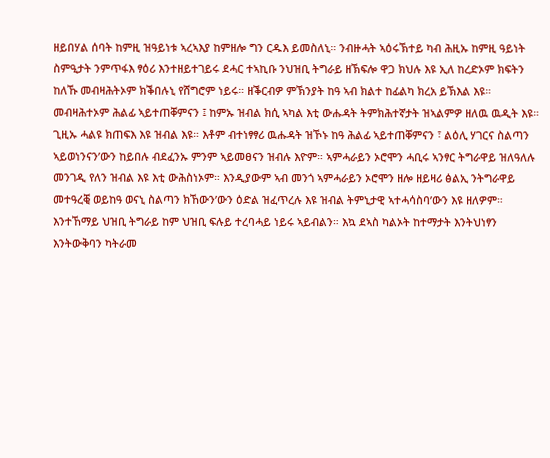ዘይበሃል ሰባት ከምዚ ዝዓይነቱ ኣረኣእያ ከምዘሎ ግን ርዱእ ይመስለኒ። ንብዙሓት ኣዕሩኽተይ ካብ ሕዚኡ ከምዚ ዓይነት ስምዒታት ንምጥፋእ ፃዕሪ እንተዘይተገይሩ ደሓር ተኣኪቡ ንህዝቢ ትግራይ ዘኽፍሎ ዋጋ ክህሉ እዩ ኢለ ከረድኦም ክፍትን ከለኹ መብዛሕትኦም ክቕበሉኒ የሸግሮም ነይሩ። ዘቕርብዎ ምኽንያት ከዓ ኣብ ክልተ ከፊልካ ክረአ ይኽእል እዩ። መብዛሕተኦም ሕልፊ ኣይተጠቐምናን ፤ ከምኡ ዝብል ክሲ ኣካል እቲ ውሑዳት ትምክሕተኛታት ዝኣልምዎ ዘለዉ ዉዲት እዩ። ጊዚኡ ሓልዩ ክጠፍእ እዩ ዝብል እዩ። እቶም ብተነፃፃሪ ዉሑዳት ዝኾኑ ከዓ ሕልፊ ኣይተጠቐምናን ፣ ልዕሊ ሃገርና ስልጣን ኣይወነንናን’ውን ከይበሉ ብደፈንኡ ምንም ኣይመፀናን ዝብሉ እዮም። ኣምሓራይን ኦሮሞን ሓቢሩ ኣንፃር ትግራዋይ ዝለዓለሉ መንገዲ የለን ዝብል እዩ እቲ ውሕስነኦም። እንዲያውም ኣብ መንጎ ኣምሓራይን ኦሮሞን ዘሎ ዘይዛሪ ፅልኢ ንትግራዋይ መተዓረቒ ወይከዓ ወናኒ ስልጣን ክኸውን’ውን ዕድል ዝፈጥረሉ እዩ ዝብል ትምኒታዊ ኣተሓሳስባ’ውን እዩ ዘለዎም።
እንተኸማይ ህዝቢ ትግራይ ከም ህዝቢ ፍሉይ ተረባሓይ ነይሩ ኣይብልን። እኳ ደኣስ ካልኦት ከተማታት እንትህነፃን እንትውቅባን ካትራመ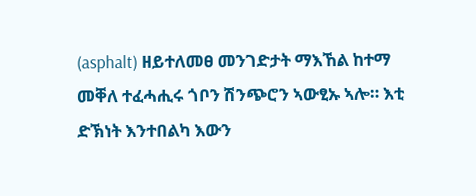(asphalt) ዘይተለመፀ መንገድታት ማእኸል ከተማ መቐለ ተፈሓሒሩ ጎቦን ሽንጭሮን ኣውፂኡ ኣሎ። እቲ ድኽነት እንተበልካ እውን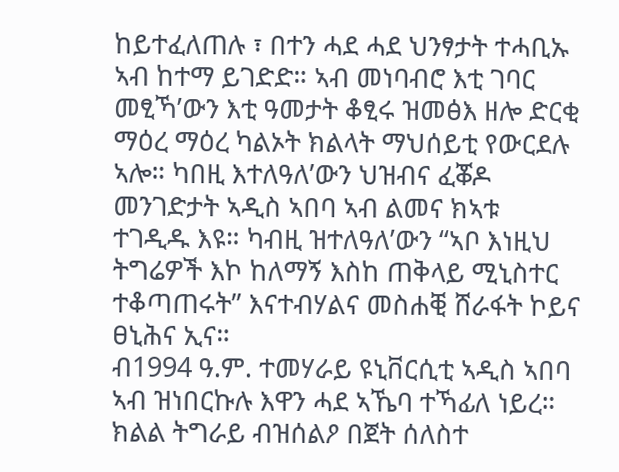ከይተፈለጠሉ ፣ በተን ሓደ ሓደ ህንፃታት ተሓቢኡ ኣብ ከተማ ይገድድ። ኣብ መነባብሮ እቲ ገባር መፂኻ’ውን እቲ ዓመታት ቆፂሩ ዝመፅእ ዘሎ ድርቂ ማዕረ ማዕረ ካልኦት ክልላት ማህሰይቲ የውርደሉ ኣሎ። ካበዚ እተለዓለ’ውን ህዝብና ፈቖዶ መንገድታት ኣዲስ ኣበባ ኣብ ልመና ክኣቱ ተገዲዱ እዩ። ካብዚ ዝተለዓለ’ውን “ኣቦ እነዚህ ትግሬዎች እኮ ከለማኝ እስከ ጠቅላይ ሚኒስተር ተቆጣጠሩት’’ እናተብሃልና መስሐቒ ሸራፋት ኮይና ፀኒሕና ኢና።
ብ1994 ዓ.ም. ተመሃራይ ዩኒቨርሲቲ ኣዲስ ኣበባ ኣብ ዝነበርኩሉ እዋን ሓደ ኣኼባ ተኻፊለ ነይረ። ክልል ትግራይ ብዝሰልዖ በጀት ሰለስተ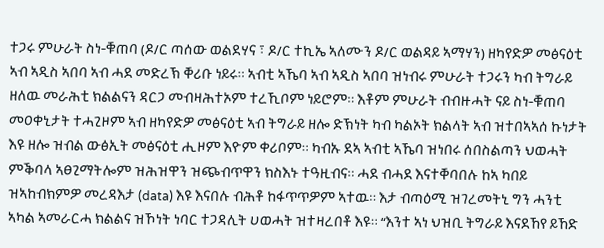ተጋሩ ምሁራት ስነ-ቑጠባ (ዶ/ር ጣሰው ወልደሃና ፣ ዶ/ር ተኪኤ ኣለሙን ዶ/ር ወልዳይ ኣማሃን) ዘካየድዎ መፅናዕቲ ኣብ ኣዲስ ኣበባ ኣብ ሓደ መድረኽ ቐሪቡ ነይሩ። ኣብቲ ኣኼባ ኣብ ኣዲስ ኣበባ ዝነብሩ ምሁራት ተጋሩን ካብ ትግራይ ዘለዉ መራሕቲ ክልልናን ዳርጋ መብዛሕተኦም ተረኺቦም ነይሮም። እቶም ምሁራት ብብዙሓት ናይ ስነ-ቑጠባ መዐቀኒታት ተሓጊዞም ኣብ ዘካየድዎ መፅናዕቲ ኣብ ትግራይ ዘሎ ድኽነት ካብ ካልኦት ክልላት ኣብ ዝተበኣኣሰ ኩነታት እዩ ዘሎ ዝብል ውፅኢት መፅናዕቲ ሒዞም እዮም ቀሪቦም። ካብኡ ደኣ ኣብቲ ኣኼባ ዝነበሩ ሰበስልጣን ህወሓት ምቕባላ ኣፀጊማትሎም ዝሕዝዋን ዝጭብጥዋን ክስእኑ ተዓዚብና። ሓደ ብሓደ እናተቐባበሉ ከኣ ካበይ ዝኣከብክምዎ መረዳእታ (data) እዩ እናበሉ ብሕቶ ከፋጥጥዎም ኣተዉ። እታ ብጣዕሚ ዝገረመትኒ ግን ሓንቲ ኣካል ኣመራርሓ ክልልና ዝኾነት ነባር ተጋዳሊት ሀወሓት ዝተዛረበቶ እዩ። “እንተ ኣነ ህዝቢ ትግራይ እናደኸየ ይኸድ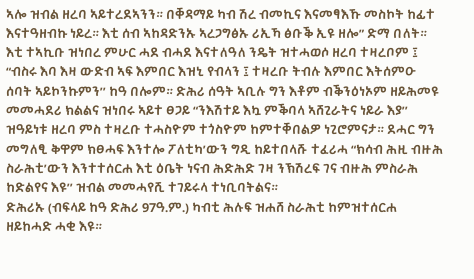ኣሎ ዝብል ዘረባ ኣይተረደኣንን። በቐዳማይ ካብ ሽረ ብመኪና እናመፃእኹ መስኮት ከፊተ እናተዓዘብኩ ነይረ። እቲ ሰብ ኣከዳድንኡ ኣረጋግፅኡ ሪኢኻ ፅቡቕ ኢዩ ዘሎ” ድማ በለት። እቲ ተኣኪቡ ዝነበረ ምሁር ሓደ ብሓደ እናተለዓለ ንዴት ዝተሓወሶ ዘረባ ተዛረቦም ፤ “ብስሩ እባ እዛ ውድብ ኣፍ እምበር እዝኒ የብላን ፤ ተዛረቡ ትብሉ እምበር እትሰምዑ ሰባት ኣይኮንኩምን’’ ከዓ በሎም። ድሕሪ ሰዓት ኣቢሉ ግን እቶም ብቕንዕነኦም ዘይሕመዩ መመሓደሪ ክልልና ዝነበሩ ኣይተ ፀጋይ “ንእሽተይ እኳ ምቕባላ ኣሸጊራትና ነይራ እያ’’ ዝዓይነቱ ዘረባ ምስ ተዛረቡ ተሓስዮም ተጎስዮም ከምተቐበልዎ ነጊሮምናታ። ደሓር ግን መግለፂ ቅዋም ክፀሓፍ እንተሎ ፖለቲካ’ውን ግዲ ከይተበላሹ ተፈሪሓ “ክሳብ ሕዚ ብዙሕ ስራሕቲ’ውን እንተተሰርሐ እቲ ዕቤት ነናብ ሕድሕድ ገዛ ንኽሽረፍ ገና ብዙሕ ምስራሕ ከድልየና እዩ’’ ዝብል መመሓየሺ ተገይሩላ ተነቢባትልና።
ድሕሪኡ (ብፍላይ ከዓ ድሕሪ 97ዓ.ም.) ካብቲ ሕሉፍ ዝሐሸ ስራሕቲ ከምዝተሰርሐ ዘይከሓድ ሓቂ እዩ።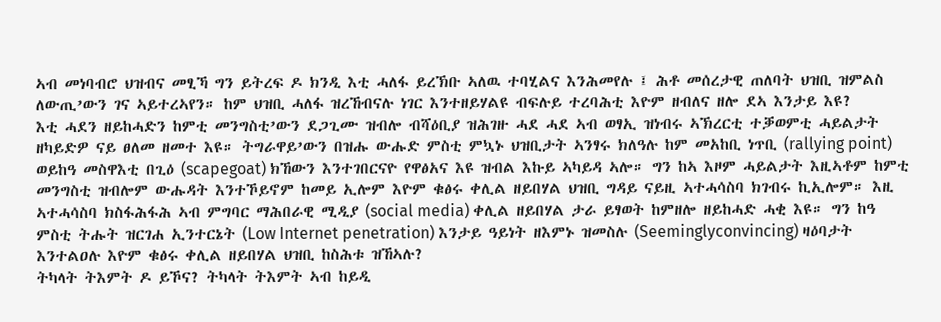ኣብ መነባብሮ ህዝብና መፂኻ ግን ይትረፍ ዶ ክንዲ እቲ ሓለፋ ይረኽቡ ኣለዉ ተባሂልና እንሕመየሉ ፤ ሕቶ መሰረታዊ ጠለባት ህዝቢ ዝምልስ ለውጢ’ውን ገና ኣይተረኣየን። ከም ህዝቢ ሓለፋ ዝረኸብናሉ ነገር እንተዘይሃልዩ ብፍሉይ ተረባሕቲ እዮም ዘብለና ዘሎ ደኣ እንታይ እዩ?
እቲ ሓደን ዘይከሓድን ከምቲ መንግስቲ’ውን ደጋጊሙ ዝብሎ ብሻዕቢያ ዝሕገዙ ሓደ ሓደ ኣብ ወፃኢ ዝነብሩ ኣኽረርቲ ተቓወምቲ ሓይልታት ዘካይድዎ ናይ ፀለመ ዘመተ እዩ። ትግራዋይ’ውን በዝሑ ውሑድ ምስቲ ምኳኑ ህዝቢታት ኣንፃሩ ክለዓሉ ከም መአከቢ ነጥቢ (rallying point) ወይከዓ መስዋእቲ በጊዕ (scapegoat) ክኸውን እንተገበርናዮ የዋፅአና እዩ ዝብል እኩይ ኣካይዳ ኣሎ። ግን ከኣ እዞም ሓይልታት እዚኣቶም ከምቲ መንግስቲ ዝብሎም ውሑዳት እንተኾይኖም ከመይ ኢሎም እዮም ቁፅሩ ቀሊል ዘይበሃል ህዝቢ ግዳይ ናይዚ ኣተሓሳስባ ክገብሩ ኪኢሎም። እዚ ኣተሓሳስባ ክስፋሕፋሕ ኣብ ምግባር ማሕበራዊ ሚዲያ (social media) ቀሊል ዘይበሃል ታራ ይፃወት ከምዘሎ ዘይከሓድ ሓቂ እዩ። ግን ከዓ ምስቲ ትሑት ዝርገሐ ኢንተርኔት (Low Internet penetration) እንታይ ዓይነት ዘእምኑ ዝመስሉ (Seeminglyconvincing) ዛዕባታት እንተልዐሉ እዮም ቁፅሩ ቀሊል ዘይበሃል ህዝቢ ከስሕቱ ዝኸኣሉ?
ትካላት ትእምት ዶ ይኾና? ትካላት ትእምት ኣብ ከይዲ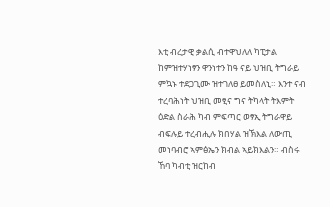እቲ ብረታዊ ቃልሲ ብተዋህለለ ካፒታል ከምዝተሃነፃን ዋንነተን ከዓ ናይ ህዝቢ ትግራይ ምኳኑ ተደጋጊሙ ዝተገለፀ ይመስለኒ። እንተ ናብ ተረባሕነት ህዝቢ መፂና ግና ትካላት ትእምት ዕድል ስራሕ ካብ ምፍጣር ወፃኢ ትግራዋይ ብፍሉይ ተረብሒሉ ክበሃል ዝኽእል ለውጢ መነባብሮ ኣምፅኤን ክብል ኣይክእልን። ብስሩ ኸባ ካብቲ ዝርከብ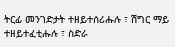ትርፊ መንገድታት ተዘይተሰሪሑሉ ፣ ሽግር ማይ ተዘይተፈቲሑሉ ፣ ስድራ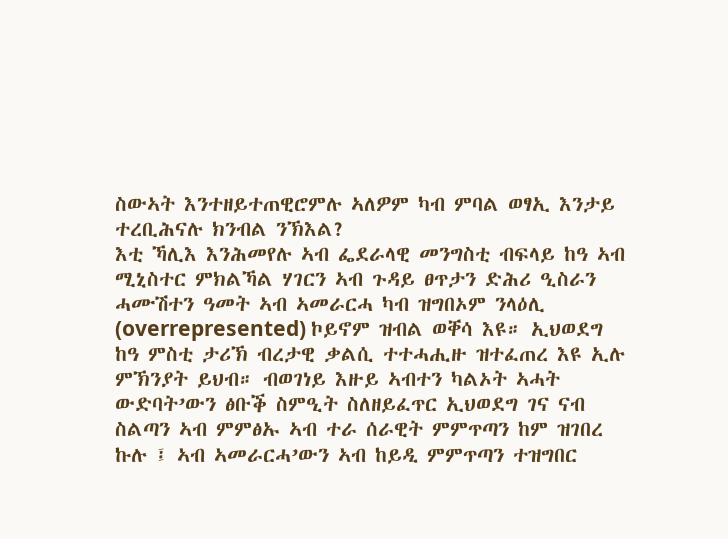ስውኣት እንተዘይተጠዊሮምሉ ኣለዎም ካብ ምባል ወፃኢ እንታይ ተረቢሕናሉ ክንብል ንኽእል?
እቲ ኻሊእ እንሕመየሉ ኣብ ፌደራላዊ መንግስቲ ብፍላይ ከዓ ኣብ ሚኒስተር ምክልኻል ሃገርን ኣብ ጉዳይ ፀጥታን ድሕሪ ዒስራን ሓሙሽተን ዓመት ኣብ ኣመራርሓ ካብ ዝግበኦም ንላዕሊ (overrepresented) ኮይኖም ዝብል ወቐሳ እዩ። ኢህወደግ ከዓ ምስቲ ታሪኽ ብረታዊ ቃልሲ ተተሓሒዙ ዝተፈጠረ እዩ ኢሉ ምኽንያት ይህብ። ብወገነይ እዙይ ኣብተን ካልኦት ኣሓት ውድባት’ውን ፅቡቕ ስምዒት ስለዘይፈጥር ኢህወደግ ገና ናብ ስልጣን ኣብ ምምፅኡ ኣብ ተራ ሰራዊት ምምጥጣን ከም ዝገበረ ኩሉ ፤ ኣብ ኣመራርሓ’ውን ኣብ ከይዲ ምምጥጣን ተዝግበር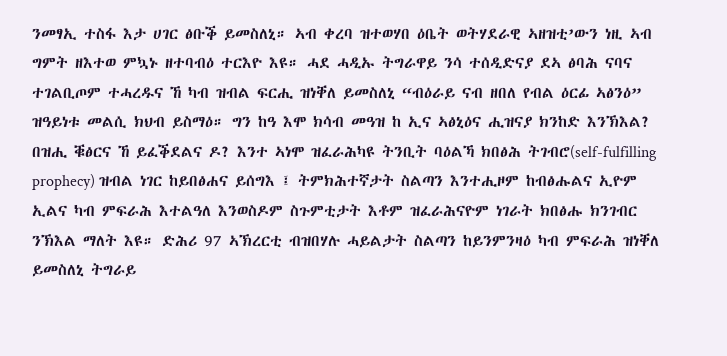ንመፃኢ ተስፋ እታ ሀገር ፅቡቕ ይመስለኒ። ኣብ ቀረባ ዝተወሃበ ዕቤት ወትሃደራዊ ኣዘዝቲ’ውን ነዚ ኣብ ግምት ዘእተወ ምኳኑ ዘተባብዕ ተርእዮ እዩ። ሓደ ሓዲኡ ትግራዋይ ንሳ ተሰዲድናያ ደኣ ፅባሕ ናባና ተገልቢጦም ተሓረዱና ኸ ካብ ዝብል ፍርሒ ዝነቐለ ይመስለኒ “ብዕራይ ናብ ዘበለ የብል ዕርፊ ኣፅንዕ” ዝዓይነቱ መልሲ ክህብ ይስማዕ። ግን ከዓ እሞ ክሳብ መዓዝ ከ ኢና ኣፅኒዕና ሒዝናያ ክንከድ እንኽእል? በዝሒ ቑፅርና ኸ ይፈቕደልና ዶ? እንተ ኣነሞ ዝፈራሕካዩ ትንቢት ባዕልኻ ክበፅሕ ትገብሮ(self-fulfilling prophecy) ዝብል ነገር ከይበፅሐና ይሰግእ ፤ ትምክሕተኛታት ስልጣን እንተሒዞም ከብፅሑልና ኢዮም ኢልና ካብ ምፍራሕ እተልዓለ እንወስዶም ስጉምቲታት እቶም ዝፈራሕናዮም ነገራት ክበፅሑ ክንገብር ንኽእል ማለት እዩ። ድሕሪ 97 ኣኽረርቲ ብዝበሃሉ ሓይልታት ስልጣን ከይንምንዛዕ ካብ ምፍራሕ ዝነቐለ ይመስለኒ ትግራይ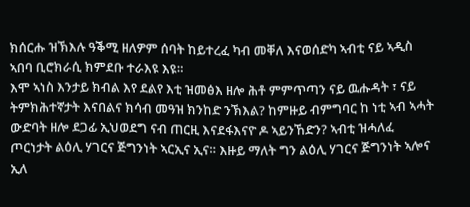ክሰርሑ ዝኽእሉ ዓቕሚ ዘለዎም ሰባት ከይተረፈ ካብ መቐለ እናወሰድካ ኣብቲ ናይ ኣዲስ ኣበባ ቢሮክራሲ ክምደቡ ተራእዩ እዩ።
እሞ ኣነስ እንታይ ክብል እየ ደልየ እቲ ዝመፅእ ዘሎ ሕቶ ምምጥጣን ናይ ዉሑዳት ፣ ናይ ትምክሕተኛታት እናበልና ክሳብ መዓዝ ክንከድ ንኽእል? ከምዙይ ብምግባር ከ ነቲ ኣብ ኣሓት ውድባት ዘሎ ደጋፊ ኢህወደግ ናብ ጠርዚ እናደፋእናዮ ዶ ኣይንኸድን? ኣብቲ ዝሓለፈ ጦርነታት ልዕሊ ሃገርና ጅግንነት ኣርኢና ኢና። እዙይ ማለት ግን ልዕሊ ሃገርና ጅግንነት ኣሎና ኢለ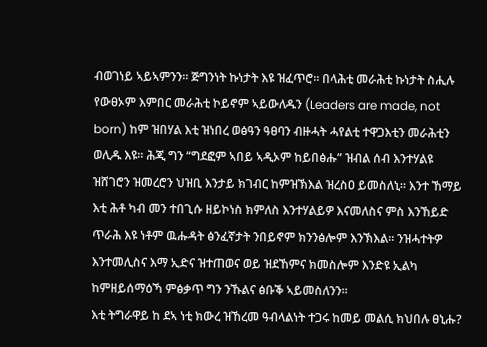ብወገነይ ኣይኣምንን። ጅግንነት ኩነታት እዩ ዝፈጥሮ። በላሕቲ መራሕቲ ኩነታት ስሒሉ የውፀኦም እምበር መራሕቲ ኮይኖም ኣይውለዱን (Leaders are made, not born) ከም ዝበሃል እቲ ዝነበረ ወፅዓን ዓፀባን ብዙሓት ሓየልቲ ተዋጋእቲን መራሕቲን ወሊዱ እዩ። ሕጂ ግን “ግደፎም ኣበይ ኣዲኦም ከይበፅሑ” ዝብል ሰብ እንተሃልዩ ዝሸገሮን ዝመረሮን ህዝቢ እንታይ ክገብር ከምዝኽእል ዝረስዐ ይመስለኒ። እንተ ኸማይ እቲ ሕቶ ካብ መን ተበጊሱ ዘይኮነስ ክምለስ እንተሃልይዎ እናመለስና ምስ እንኸይድ ጥራሕ እዩ ነቶም ዉሑዳት ፅንፈኛታት ንበይኖም ክንንፅሎም እንኽእል። ንዝሓተትዎ እንተመሊስና እማ ኢድና ዝተጠወና ወይ ዝደኸምና ክመስሎም እንድዩ ኢልካ ከምዘይሰማዕኻ ምፅቃጥ ግን ንኹልና ፅቡቕ ኣይመስለንን።
እቲ ትግራዋይ ከ ደኣ ነቲ ክውረ ዝኸረመ ዓብላልነት ተጋሩ ከመይ መልሲ ክህበሉ ፀኒሑ?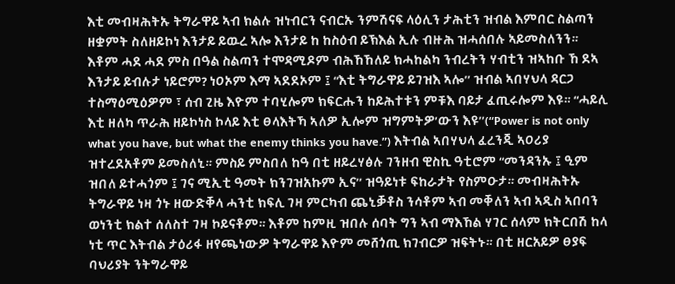እቲ መብዛሕትኡ ትግራዋይ ኣብ ክልሉ ዝነብርን ናብርኡ ንምሽናፍ ላዕሊን ታሕቲን ዝብል እምበር ስልጣን ዘቋምት ስለዘይኮነ እንታይ ይዉረ ኣሎ እንታይ ከ ከስዕብ ይኽእል ኢሉ ብዙሕ ዝሓሰበሉ ኣይመስለንን። እቶም ሓደ ሓደ ምስ በዓል ስልጣን ተሞዳሚዶም ብሕኸኸለይ ክሓከልካ ንብረትን ሃብቲን ዝኣከቡ ኸ ደኣ እንታይ ይብሉታ ነይሮም? ነዐኦም እማ ኣደደኦም ፤ “እቲ ትግራዋይ ይገዝእ ኣሎ’’ ዝብል ኣበሃህላ ዳርጋ ተስማዕሚዕዎም ፣ ሰብ ጊዜ እዮም ተባሂሎም ክፍርሑን ከይሕተቱን ምቹእ ባይታ ፈጢሩሎም እዩ። “ሓይሊ እቲ ዘለካ ጥራሕ ዘይኮነስ ኮላይ እቲ ፀላእትኻ ኣለዎ ኢሎም ዝግምትዎ’ውን እዩ’’(“Power is not only what you have, but what the enemy thinks you have.”) እትብል ኣበሃህላ ፈረንጂ ኣዐሪያ ዝተረደአቶም ይመስለኒ። ምስይ ምስበለ ከዓ በቲ ዘይረሃፅሉ ገንዘብ ዊስኪ ዓቲሮም “መንዳንኡ ፤ ዒም ዝበለ ይተሓጎም ፤ ገና ሚኢቲ ዓመት ክንገዝአኩም ኢና’’ ዝዓይነቱ ፍከራታት የስምዑታ። መብዛሕትኡ ትግራዋይ ነዛ ጎኑ ዘውድቐላ ሓንቲ ክፍሊ ገዛ ምርካብ ጨኒቓቶስ ንሳቶም ኣብ መቐለን ኣብ ኣዲስ ኣበባን ወነንቲ ክልተ ሰለስተ ገዛ ኮይናቶም። እቶም ከምዚ ዝበሉ ሰባት ግን ኣብ ማእኸል ሃገር ሰላም ክትርበሽ ከላ ነቲ ጥር እትብል ታዕሪፋ ዘየጫነውዎ ትግራዋይ እዮም መሸጎጢ ክገብርዎ ዝፍትኑ። በቲ ዘርአይዎ ፀያፍ ባህሪያት ንትግራዋይ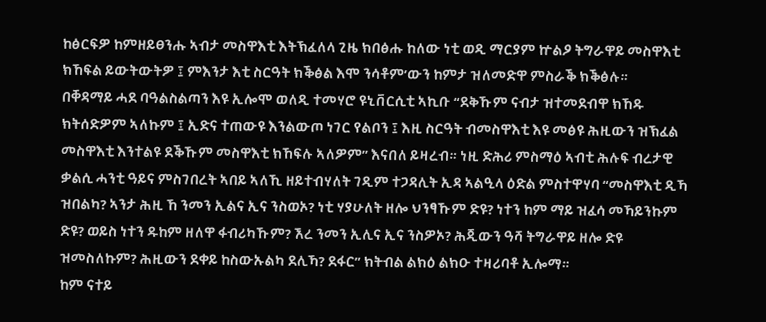ከፅርፍዎ ከምዘይፀንሑ ኣብታ መስዋእቲ እትኽፈለላ ጊዜ ክበፅሑ ከለው ነቲ ወዲ ማርያም ኵልዖ ትግራዋይ መስዋእቲ ክኸፍል ይውትውትዎ ፤ ምእንታ እቲ ስርዓት ክቕፅል እሞ ንሳቶም’ውን ከምታ ዝለመድዋ ምስራቕ ክቕፅሉ።
በቐዳማይ ሓደ ባዓልስልጣን እዩ ኢሎሞ ወለዲ ተመሃሮ ዩኒቨርሲቲ ኣኪቡ “ደቅኹም ናብታ ዝተመደብዋ ክኸዱ ክትሰድዎም ኣለኩም ፤ ኢድና ተጠውዩ እንልውጦ ነገር የልቦን ፤ እዚ ስርዓት ብመስዋእቲ እዩ መፅዩ ሕዚውን ዝኽፈል መስዋእቲ እንተልዩ ደቕኹም መስዋእቲ ክኸፍሉ ኣለዎም’’ እናበለ ይዛረብ። ነዚ ድሕሪ ምስማዕ ኣብቲ ሕሉፍ ብረታዊ ቃልሲ ሓንቲ ዓይና ምስገበረት ኣበይ ኣለኺ ዘይተብሃለት ገዲም ተጋዳሊት ኢዳ ኣልዒላ ዕድል ምስተዋሃባ “መስዋእቲ ዲኻ ዝበልካ? ኣንታ ሕዚ ኸ ንመን ኢልና ኢና ንስወኦ? ነቲ ሃያሁለት ዘሎ ህንፃኹም ድዩ? ነተን ከም ማይ ዝፈሳ መኻይንኩም ድዩ? ወይስ ነተን ዱከም ዘለዋ ፋብሪካኹም? ኧረ ንመን ኢሊና ኢና ንስዎኦ? ሕጂውን ዓሻ ትግራዋይ ዘሎ ድዩ ዝመስለኩም? ሕዚውን ደቀይ ከስውኡልካ ደሊኻ? ደፋር’’ ክትብል ልክዕ ልክዑ ተዛሪባቶ ኢሎማ።
ከም ናተይ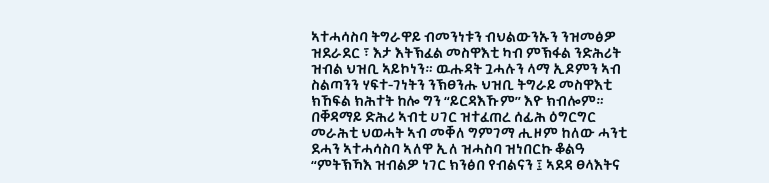ኣተሓሳስባ ትግራዋይ ብመንነቱን ብህልውንኡን ንዝመፅዎ ዝደራደር ፣ እታ እትኽፈል መስዋእቲ ካብ ምኽፋል ንድሕሪት ዝብል ህዝቢ ኣይኮነን። ዉሑዳት ጓሓሉን ላማ ኢዶምን ኣብ ስልጣንን ሃፍተ-ገነትን ንኽፀንሑ ህዝቢ ትግራይ መስዋእቲ ክኸፍል ክሕተት ከሎ ግን “ይርዳእኹም’’ እዮ ክብሎም። በቐዳማይ ድሕሪ ኣብቲ ሀገር ዝተፈጠረ ሰፊሕ ዕግርግር መራሕቲ ህወሓት ኣብ መቐለ ግምገማ ሒዞም ከለው ሓንቲ ደሓን ኣተሓሳስባ ኣለዋ ኢለ ዝሓስባ ዝነበርኩ ቆልዓ “ምትኽኻእ ዝብልዎ ነገር ክንፅበ የብልናን ፤ ኣደዳ ፀላእትና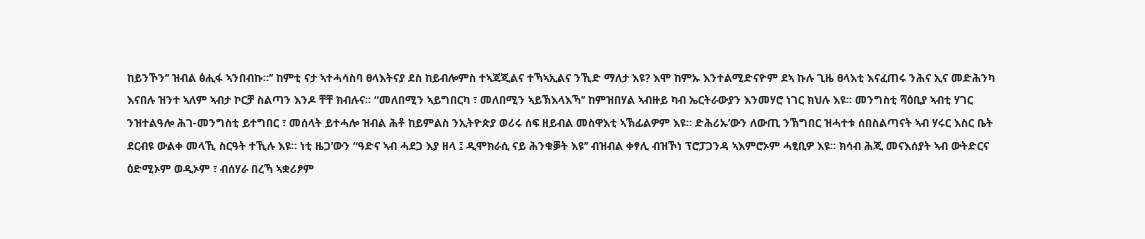ከይንኾን’’ ዝብል ፅሒፋ ኣንበብኩ።’’ ከምቲ ናታ ኣተሓሳስባ ፀላእትናያ ደስ ከይብሎምስ ተኣጃጂልና ተኻኣኢልና ንኺድ ማለታ እዩ? እሞ ከምኡ እንተልሚድናዮም ደኣ ኩሉ ጊዜ ፀላእቲ እናፈጠሩ ንሕና ኢና መድሕንካ እናበሉ ዝንተ ኣለም ኣብታ ኮርቻ ስልጣን እንዶ ቸቸ ክብሉና። “መለበሚን ኣይግበርካ ፣ መለበሚን ኣይኽእላእኻ’’ ከምዝበሃል ኣብዙይ ካብ ኤርትራውያን እንመሃሮ ነገር ክህሉ እዩ። መንግስቲ ሻዕቢያ ኣብቲ ሃገር ንዝተልዓሎ ሕገ-መንግስቲ ይተግበር ፣ መሰላት ይተሓሎ ዝብል ሕቶ ከይምልስ ንኢትዮጵያ ወሪሩ ሰፍ ዘይብል መስዋእቲ ኣኽፊልዎም እዩ። ድሕሪኡ’ውን ለውጢ ንኽግበር ዝሓተቱ ሰበስልጣናት ኣብ ሃሩር እስር ቤት ደርብዩ ውልቀ መላኺ ስርዓት ተኺሉ እዩ። ነቲ ዜጋ’ውን “ዓድና ኣብ ሓደጋ እያ ዘላ ፤ ዲሞክራሲ ናይ ሕንቁቓት እዩ’’ ብዝብል ቀፃሊ ብዝኾነ ፕሮፓጋንዳ ኣእምሮኦም ሓፂቢዎ እዩ። ክሳብ ሕጂ መናእሰያት ኣብ ውትድርና ዕድሚኦም ወዲኦም ፣ ብሰሃራ በረኻ ኣቋሪፆም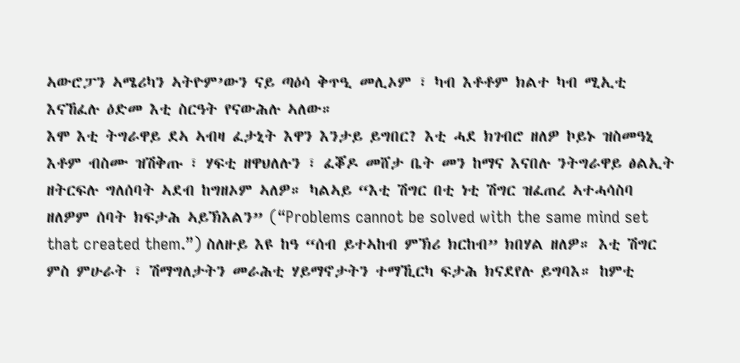ኣውሮፓን ኣሜሪካን ኣትዮም’ውን ናይ ጣዕሳ ቅጥዒ መሊኦም ፣ ካብ እቶቶም ክልተ ካብ ሚኢቲ እናኸፈሉ ዕድመ እቲ ስርዓት የናውሕሉ ኣለው።
እሞ እቲ ትግራዋይ ደኣ ኣብዛ ፈታኒት እዋን እንታይ ይግበር? እቲ ሓደ ክገብሮ ዘለዎ ኮይኑ ዝስመዓኒ እቶም ብስሙ ዝሽቅጡ ፣ ሃፍቲ ዘዋህለሉን ፣ ፈቖዶ መሸታ ቤት መን ከማና እናበሉ ንትግራዋይ ፅልኢት ዘትርፍሉ ግለሰባት ኣደብ ከግዘኦም ኣለዎ። ካልኣይ “እቲ ሽግር በቲ ነቲ ሽግር ዝፈጠረ ኣተሓሳስባ ዘለዎም ሰባት ክፍታሕ ኣይኽእልን” (“Problems cannot be solved with the same mind set that created them.”) ስለዙይ እዩ ከዓ “ሰብ ይተኣከብ ምኽሪ ክርከብ” ክበሃል ዘለዎ። እቲ ሽግር ምስ ምሁራት ፣ ሽማግለታትን መራሕቲ ሃይማኖታትን ተማኺርካ ፍታሕ ክናደየሉ ይግባእ። ከምቲ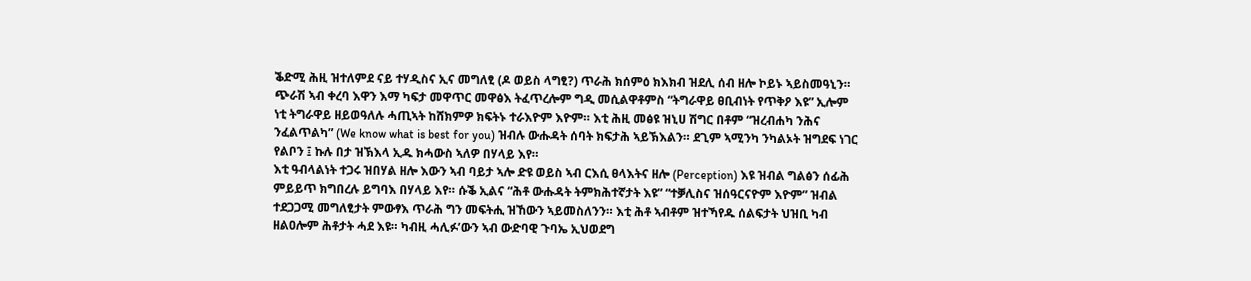ቕድሚ ሕዚ ዝተለምደ ናይ ተሃዲስና ኢና መግለፂ (ዶ ወይስ ላግፂ?) ጥራሕ ክሰምዕ ክእክብ ዝደሊ ሰብ ዘሎ ኮይኑ ኣይስመዓኒን። ጭራሽ ኣብ ቀረባ እዋን እማ ካፍታ መዋጥር መዋፅእ ትፈጥረሎም ግዲ መሲልዋቶምስ “ትግራዋይ ፀቢብነት የጥቅዖ እዩ” ኢሎም ነቲ ትግራዋይ ዘይወዓለሉ ሓጢኣት ከሸክምዎ ክፍትኑ ተራእዮም እዮም። እቲ ሕዚ መፅዩ ዝኒሀ ሽግር በቶም “ዝረብሐካ ንሕና ንፈልጥልካ” (We know what is best for you) ዝብሉ ውሑዳት ሰባት ክፍታሕ ኣይኽእልን። ደጊም ኣሚንካ ንካልኦት ዝግደፍ ነገር የልቦን ፤ ኩሉ በታ ዝኽእላ ኢዱ ክሓውስ ኣለዎ በሃላይ እየ።
እቲ ዓብላልነት ተጋሩ ዝበሃል ዘሎ እውን ኣብ ባይታ ኣሎ ድዩ ወይስ ኣብ ርእሲ ፀላእትና ዘሎ (Perception) እዩ ዝብል ግልፅን ሰፊሕ ምይይጥ ክግበረሉ ይግባእ በሃላይ እየ። ሱቕ ኢልና “ሕቶ ውሑዳት ትምክሕተኛታት እዩ” “ተቓሊስና ዝሰዓርናዮም እዮም” ዝብል ተደጋጋሚ መግለፂታት ምውፃእ ጥራሕ ግን መፍትሒ ዝኸውን ኣይመስለንን። እቲ ሕቶ ኣብቶም ዝተኻየዱ ሰልፍታት ህዝቢ ካብ ዘልዐሎም ሕቶታት ሓደ እዩ። ካብዚ ሓሊፉ’ውን ኣብ ውድባዊ ጉባኤ ኢህወደግ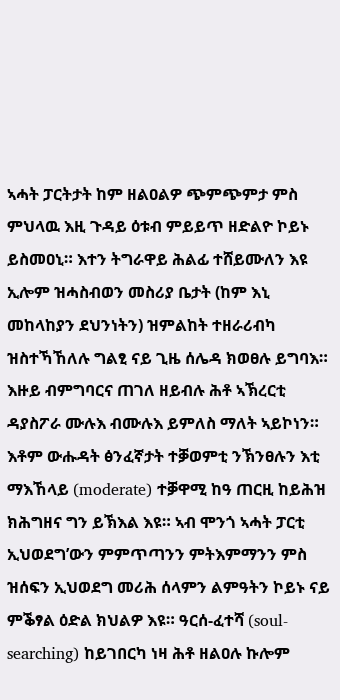ኣሓት ፓርትታት ከም ዘልዐልዎ ጭምጭምታ ምስ ምህላዉ እዚ ጉዳይ ዕቱብ ምይይጥ ዘድልዮ ኮይኑ ይስመዐኒ። እተን ትግራዋይ ሕልፊ ተሸይሙለን እዩ ኢሎም ዝሓስብወን መስሪያ ቤታት (ከም እኒ መከላከያን ደህንነትን) ዝምልከት ተዘራሪብካ ዝስተኻኸለሉ ግልፂ ናይ ጊዜ ሰሌዳ ክወፀሉ ይግባእ። እዙይ ብምግባርና ጠገለ ዘይብሉ ሕቶ ኣኽረርቲ ዳያስፖራ ሙሉእ ብሙሉእ ይምለስ ማለት ኣይኮነን። እቶም ውሑዳት ፅንፈኛታት ተቓወምቲ ንኽንፀሉን እቲ ማእኸላይ (moderate) ተቓዋሚ ከዓ ጠርዚ ከይሕዝ ክሕግዘና ግን ይኽእል እዩ። ኣብ ሞንጎ ኣሓት ፓርቲ ኢህወደግ’ውን ምምጥጣንን ምትእምማንን ምስ ዝሰፍን ኢህወደግ መሪሕ ሰላምን ልምዓትን ኮይኑ ናይ ምቕፃል ዕድል ክህልዎ እዩ። ዓርሰ-ፈተሻ (soul-searching) ከይገበርካ ነዛ ሕቶ ዘልዐሉ ኩሎም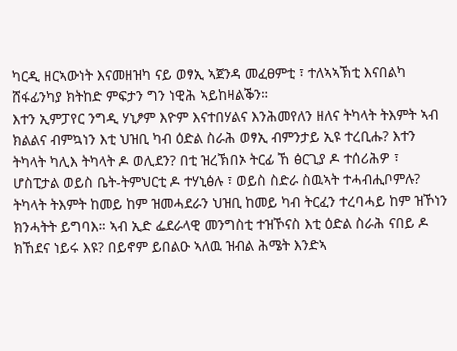ካርዲ ዘርኣውነት እናመዘዝካ ናይ ወፃኢ ኣጀንዳ መፈፀምቲ ፣ ተለኣኣኽቲ እናበልካ ሸፋፊንካያ ክትከድ ምፍታን ግን ነዊሕ ኣይከዛልቕን።
እተን ኢምፓየር ንግዲ ሃኒፆም እዮም እናተበሃልና እንሕመየለን ዘለና ትካላት ትእምት ኣብ ክልልና ብምኳነን እቲ ህዝቢ ካብ ዕድል ስራሕ ወፃኢ ብምንታይ ኢዩ ተረቢሑ? እተን ትካላት ካሊእ ትካላት ዶ ወሊደን? በቲ ዝረኽበኦ ትርፊ ኸ ፅርጊያ ዶ ተሰሪሕዎ ፣ ሆስፒታል ወይስ ቤት-ትምህርቲ ዶ ተሃኒፅሉ ፣ ወይስ ስድራ ስዉኣት ተሓብሒቦምሉ? ትካላት ትእምት ከመይ ከም ዝመሓደራን ህዝቢ ከመይ ካብ ትርፈን ተረባሓይ ከም ዝኾነን ክንሓትት ይግባእ። ኣብ ኢድ ፌደራላዊ መንግስቲ ተዝኾናስ እቲ ዕድል ስራሕ ናበይ ዶ ክኸደና ነይሩ እዩ? በይኖም ይበልዑ ኣለዉ ዝብል ሕሜት እንድኣ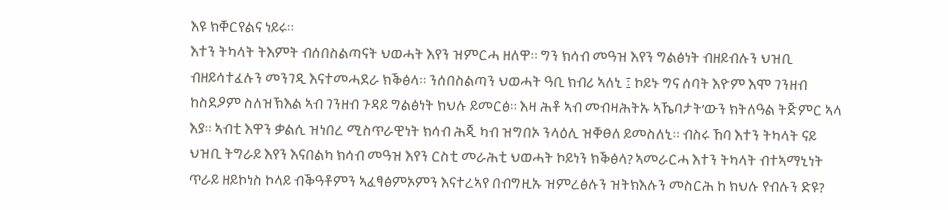እዩ ክቐርየልና ነይሩ።
እተን ትካላት ትእምት ብሰበስልጣናት ህወሓት እየን ዝምርሓ ዘለዋ። ግን ክሳብ መዓዝ እየን ግልፅነት ብዘይብሉን ህዝቢ ብዘይሳተፈሉን መንገዲ እናተመሓደራ ክቕፅላ። ንሰበስልጣን ህወሓት ዓቢ ክብሪ ኣለኒ ፤ ኮይኑ ግና ሰባት እዮም እሞ ገንዘብ ከስደዖም ስለዝኽእል ኣብ ገንዘብ ጉዳይ ግልፅነት ክህሉ ይመርፅ። እዛ ሕቶ ኣብ መብዛሕትኡ ኣኼባታት’ውን ክትለዓል ትጅምር ኣላ እያ። ኣብቲ እዋን ቃልሲ ዝነበረ ሚስጥራዊነት ክሳብ ሕጂ ካብ ዝግበኦ ንላዕሊ ዝቐፀለ ይመስለኒ። ብስሩ ኸባ እተን ትካላት ናይ ህዝቢ ትግራይ እየን እናበልካ ክሳብ መዓዝ እየን ርስቲ መራሕቲ ህወሓት ኮይነን ክቕፅላ? ኣመራርሓ እተን ትካላት ብተኣማኒነት ጥራይ ዘይኮነስ ኮላይ ብቕዓቶምን ኣፈፃፅምኦምን እናተረኣየ በብግዚኡ ዝምረፅሉን ዝትክእሉን መስርሕ ከ ክህሉ የብሉን ድዩ?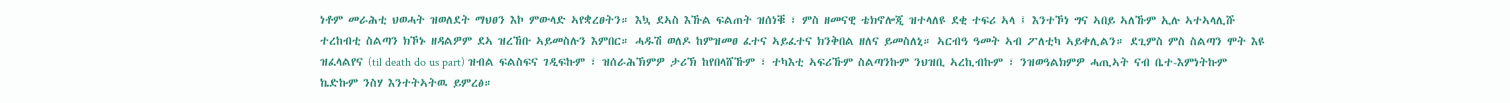ነቶም መራሕቲ ህወሓት ዝወለደት ማህፀን እኮ ምውላድ ኣየቋረፀትን። እኳ ደኣስ እኹል ፍልጠት ዝሰነቑ ፣ ምስ ዘመናዊ ቴክኖሎጂ ዝተላለዩ ደቂ ተፍሪ ኣላ ፤ እንተኾነ ግና ኣበይ ኣለኹም ኢሉ ኣተኣላሊሹ ተረከብቲ ስልጣን ክኾኑ ዘዳልዎም ደኣ ዝረኸቡ ኣይመስሉን እምበር። ሓዱሽ ወለዶ ከምዝመፀ ፈተና ኣይፈተና ክንቅበል ዘለና ይመስለኒ። ኣርብዓ ዓመት ኣብ ፖለቲካ ኣይቀሊልን። ደጊምስ ምስ ስልጣን ሞት እዩ ዝፈላልየና (til death do us part) ዝብል ፍልስፍና ገዲፍኩም ፣ ዝሰራሕኽምዎ ታሪኽ ከየበላሸኹም ፣ ተካእቲ ኣፍሪኹም ስልጣንኩም ንህዝቢ ኣረኪብኩም ፣ ንዝወዓልክምዎ ሓጢኣት ናብ ቤተ-እምነትኩም ኬድኩም ንስሃ እንተትኣትዉ ይምረፅ።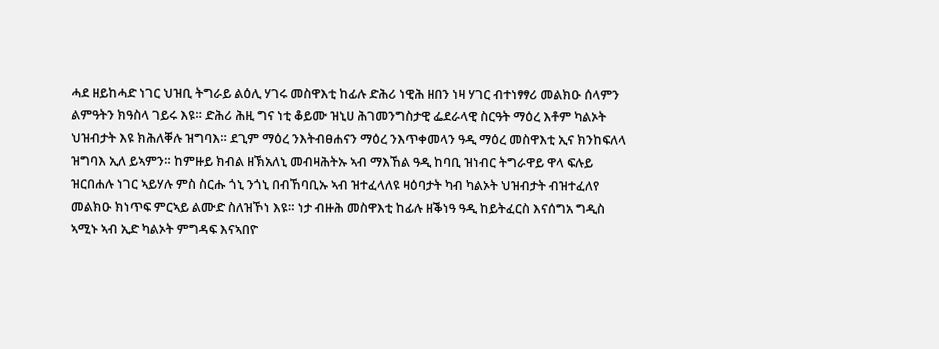ሓደ ዘይከሓድ ነገር ህዝቢ ትግራይ ልዕሊ ሃገሩ መስዋእቲ ከፊሉ ድሕሪ ነዊሕ ዘበን ነዛ ሃገር ብተነፃፃሪ መልክዑ ሰላምን ልምዓትን ክዓስላ ገይሩ እዩ። ድሕሪ ሕዚ ግና ነቲ ቆይሙ ዝኒሀ ሕገመንግስታዊ ፌደራላዊ ስርዓት ማዕረ እቶም ካልኦት ህዝብታት እዩ ክሕለቐሉ ዝግባእ። ደጊም ማዕረ ንእትብፀሐናን ማዕረ ንእጥቀመላን ዓዲ ማዕረ መስዋእቲ ኢና ክንከፍለላ ዝግባእ ኢለ ይኣምን። ከምዙይ ክብል ዘኽአለኒ መብዛሕትኡ ኣብ ማእኸል ዓዲ ከባቢ ዝነብር ትግራዋይ ዋላ ፍሉይ ዝርበሐሉ ነገር ኣይሃሉ ምስ ስርሑ ጎኒ ንጎኒ በብኸባቢኡ ኣብ ዝተፈላለዩ ዛዕባታት ካብ ካልኦት ህዝብታት ብዝተፈለየ መልክዑ ክነጥፍ ምርኣይ ልሙድ ስለዝኾነ እዩ። ነታ ብዙሕ መስዋእቲ ከፊሉ ዘቕነዓ ዓዲ ከይትፈርስ እናሰግአ ግዲስ ኣሚኑ ኣብ ኢድ ካልኦት ምግዳፍ እናኣበዮ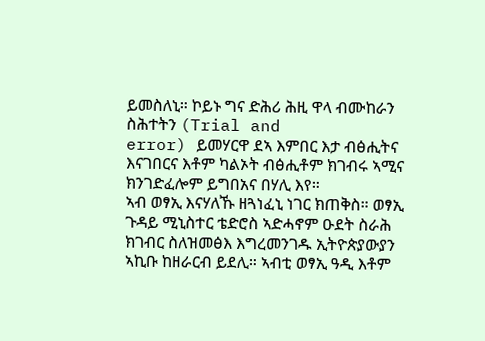ይመስለኒ። ኮይኑ ግና ድሕሪ ሕዚ ዋላ ብሙከራን ስሕተትን (Trial and
error) ይመሃርዋ ደኣ እምበር እታ ብፅሒትና እናገበርና እቶም ካልኦት ብፅሒቶም ክገብሩ ኣሚና ክንገድፈሎም ይግበአና በሃሊ እየ።
ኣብ ወፃኢ እናሃለኹ ዘጓነፈኒ ነገር ክጠቅስ። ወፃኢ ጉዳይ ሚኒስተር ቴድሮስ ኣድሓኖም ዑደት ስራሕ ክገብር ስለዝመፅእ እግረመንገዱ ኢትዮጵያውያን ኣኪቡ ከዘራርብ ይደሊ። ኣብቲ ወፃኢ ዓዲ እቶም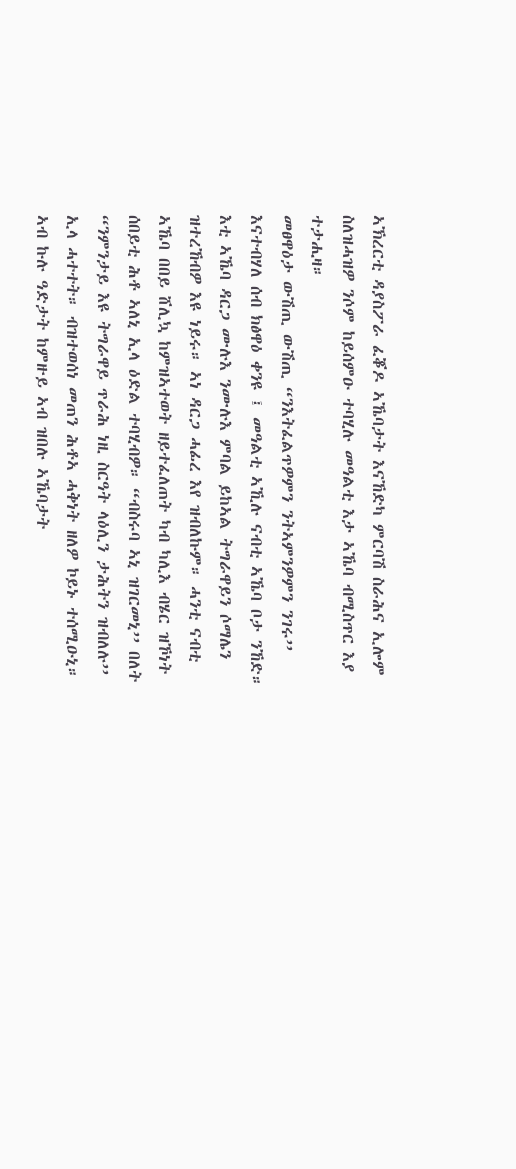ኣኽረርቲ ዳያስፖራ ፈቖዶ ኣኼባታት እናኸድካ ምርባሽ ስራሕና ኢሎም ስለዝሓዝዎ ንሶም ከይሰምዑ ተባሂሉ መዓልቲ እታ ኣኼባ ብሚስጥር እያ ተታሒዛ።
መፀዋዕታ ውሽጢ ውሽጢ “ንእትፈልጥዎምን ንትኣምንዎምን ንገሩ’’ እናተብሃለ ሰብ ክፅዋዕ ቀንዩ ፤ መዓልቲ ኣኺሉ ናብቲ ኣኼባ ቦታ ንኸድ። እቲ ኣኼባ ዳርጋ ሙሉእ ንሙሉእ ምባል ይከኣል ትግራዋይን ሶማሌን ዝተረኸብዎ እዩ ነይሩ። ኣነ ዳርጋ ሓፊረ እየ ዝብለኩም። ሓንቲ ናብቲ ኣኼባ በበይ ሸሊኳ ከምዝኣተወት ዘይተፈለጠት ካብ ካሊእ ብሄር ዝኾነት ሰበይቲ ሕቶ ኣለኒ ኢላ ዕድል ተባሂብዎ። “ብስሩባ ኣኒ ዝገርመኒ’’ በለት “ንምንታይ እዩ ትግራዋይ ጥራሕ ነዚ ስርዓት ላዕሊን ታሕትን ዝብለሉ’’ ኢላ ሓተተት። ብዝተወሰነ መጠን ሕቶኣ ሓቅነት ዘለዎ ኮይኑ ተሰሚዑኒ። ኣብ ኩሉ ዓድታት ከምዙይ ኣብ ዝበሉ ኣኼባታት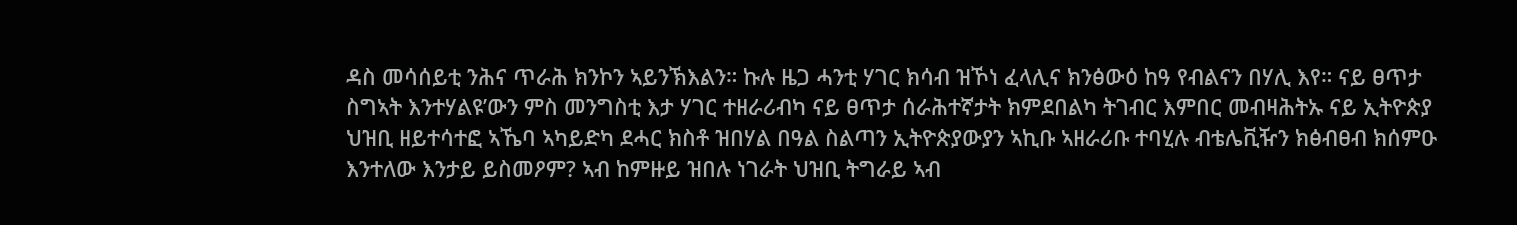ዳስ መሳሰይቲ ንሕና ጥራሕ ክንኮን ኣይንኽእልን። ኩሉ ዜጋ ሓንቲ ሃገር ክሳብ ዝኾነ ፈላሊና ክንፅውዕ ከዓ የብልናን በሃሊ እየ። ናይ ፀጥታ ስግኣት እንተሃልዩ’ውን ምስ መንግስቲ እታ ሃገር ተዘራሪብካ ናይ ፀጥታ ሰራሕተኛታት ክምደበልካ ትገብር እምበር መብዛሕትኡ ናይ ኢትዮጵያ ህዝቢ ዘይተሳተፎ ኣኼባ ኣካይድካ ደሓር ክስቶ ዝበሃል በዓል ስልጣን ኢትዮጵያውያን ኣኪቡ ኣዘራሪቡ ተባሂሉ ብቴሌቪዥን ክፅብፀብ ክሰምዑ እንተለው እንታይ ይስመዖም? ኣብ ከምዙይ ዝበሉ ነገራት ህዝቢ ትግራይ ኣብ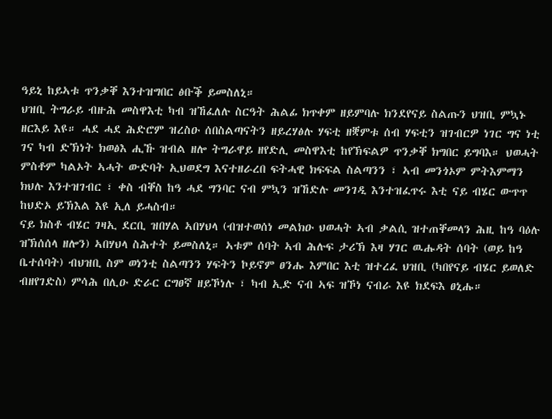ዓይኒ ከይኣቱ ጥንቃቐ እንተዝግበር ፅቡቕ ይመስለኒ።
ህዝቢ ትግራይ ብዙሕ መስዋእቲ ካብ ዝኸፈለሉ ስርዓት ሕልፊ ክጥቀም ዘይምባሉ ክንደየናይ ስልጡን ህዝቢ ምኳኑ ዘርእይ እዩ። ሓደ ሓደ ሕድሮም ዝረስዑ ሰበስልጣናትን ዘይረሃፅሉ ሃፍቲ ዘቛምቱ ሰብ ሃፍቲን ዝገብርዎ ነገር ግና ነቲ ገና ካብ ድኽነት ክወፅእ ሒኹ ዝብል ዘሎ ትግራዋይ ዘየድሊ መስዋእቲ ከየኽፍልዎ ጥንቃቐ ክግበር ይግባእ። ህወሓት ምስቶም ካልኦት ኣሓት ውድባት ኢህወደግ እናተዘራረበ ፍትሓዊ ክፍፍል ስልጣንን ፣ ኣብ መንጎኦም ምትእምማን ክህሉ እንተዝገብር ፣ ቀስ ብቐስ ከዓ ሓደ ግንባር ናብ ምኳን ዝኸድሉ መንገዲ እንተዝፈጥሩ እቲ ናይ ብሄር ውጥጥ ከህድኦ ይኽእል እዩ ኢለ ይሓስብ።
ናይ ክስቶ ብሄር ገዛኢ ደርቢ ዝበሃል ኣበሃህላ (ብዝተወሰነ መልክዑ ህወሓት ኣብ ቃልሲ ዝተጠቐመላን ሕዚ ከዓ ባዕሉ ዝኽሰሰላ ዘሎን) ኣበሃህላ ስሕተት ይመስለኒ። ኣቱም ሰባት ኣብ ሕሉፍ ታሪኽ እዛ ሃገር ዉሑዳት ሰባት (ወይ ከዓ ቤተሰባት) ብህዝቢ ስም ወነንቲ ስልጣንን ሃፍትን ኮይኖም ፀንሑ እምበር እቲ ዝተረፈ ህዝቢ (ካበየናይ ብሄር ይወለድ ብዘየገድስ) ምሳሕ በሊዑ ድራር ርግፀኛ ዘይኾነሉ ፣ ካብ ኢድ ናብ ኣፍ ዝኾነ ናብራ እዩ ክደፍእ ፀኒሑ።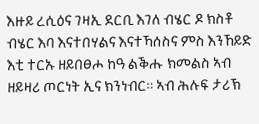እዙይ ረሲዕና ገዛኢ ደርቢ እገለ ብሄር ዶ ክስቶ ብሄር እባ እናተበሃልና እናተኻሰስና ምስ እንኸይድ እቲ ተርኡ ዘይበፀሖ ከዓ ልቕሑ ክመልስ ኣብ ዘይዛሪ ጦርነት ኢና ክንነብር። ኣብ ሕሉፍ ታሪኽ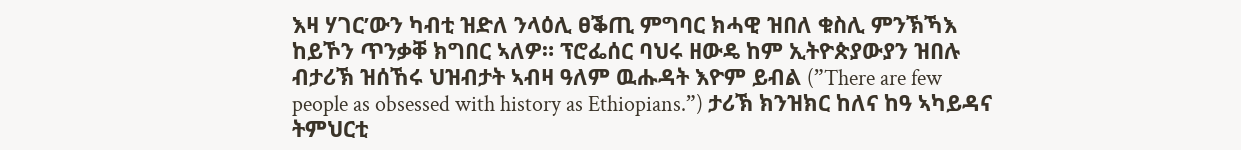እዛ ሃገር’ውን ካብቲ ዝድለ ንላዕሊ ፀቕጢ ምግባር ክሓዊ ዝበለ ቁስሊ ምንኽኻእ ከይኾን ጥንቃቐ ክግበር ኣለዎ። ፕሮፌሰር ባህሩ ዘውዴ ከም ኢትዮጵያውያን ዝበሉ ብታሪኽ ዝሰኸሩ ህዝብታት ኣብዛ ዓለም ዉሑዳት እዮም ይብል (”There are few people as obsessed with history as Ethiopians.”) ታሪኽ ክንዝክር ከለና ከዓ ኣካይዳና ትምህርቲ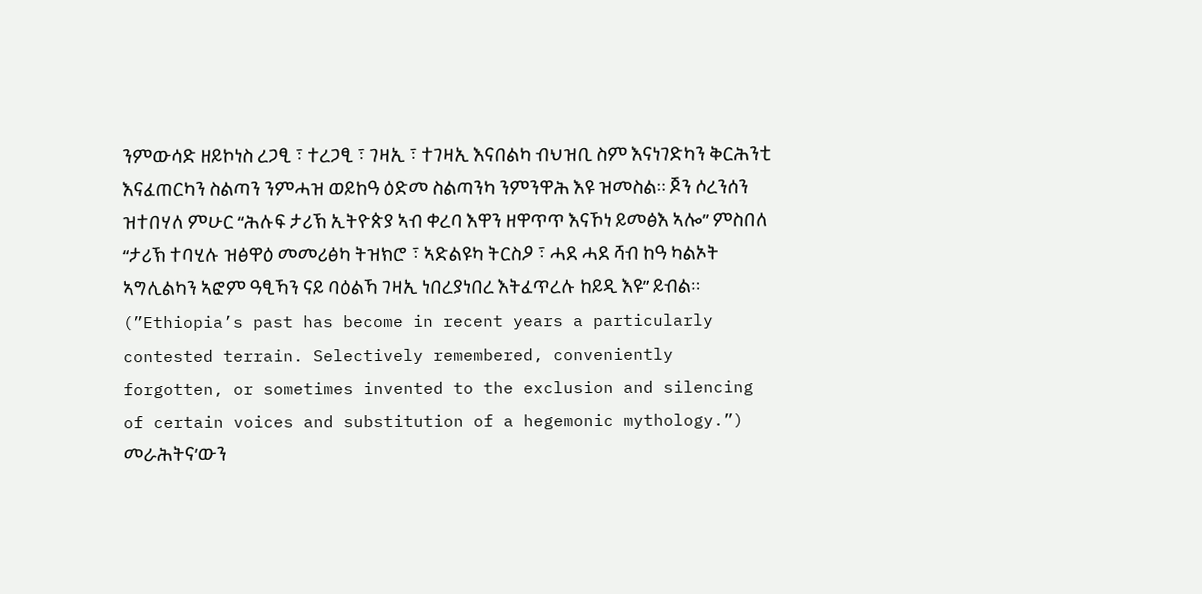ንምውሳድ ዘይኮነስ ረጋፂ ፣ ተረጋፂ ፣ ገዛኢ ፣ ተገዛኢ እናበልካ ብህዝቢ ስም እናነገድካን ቅርሕንቲ እናፈጠርካን ስልጣን ንምሓዝ ወይከዓ ዕድመ ስልጣንካ ንምንዋሕ እዩ ዝመስል። ጆን ሶረንሰን ዝተበሃለ ምሁር “ሕሉፍ ታሪኽ ኢትዮጵያ ኣብ ቀረባ እዋን ዘዋጥጥ እናኾነ ይመፅእ ኣሎ” ምስበለ “ታሪኽ ተባሂሉ ዝፅዋዕ መመሪፅካ ትዝክሮ ፣ ኣድልዩካ ትርስዖ ፣ ሓደ ሓደ ሻብ ከዓ ካልኦት ኣግሊልካን ኣፎም ዓፂኻን ናይ ባዕልኻ ገዛኢ ነበረያነበረ እትፈጥረሉ ከይዲ እዩ” ይብል። (”Ethiopia’s past has become in recent years a particularly contested terrain. Selectively remembered, conveniently forgotten, or sometimes invented to the exclusion and silencing of certain voices and substitution of a hegemonic mythology.”)
መራሕትና’ውን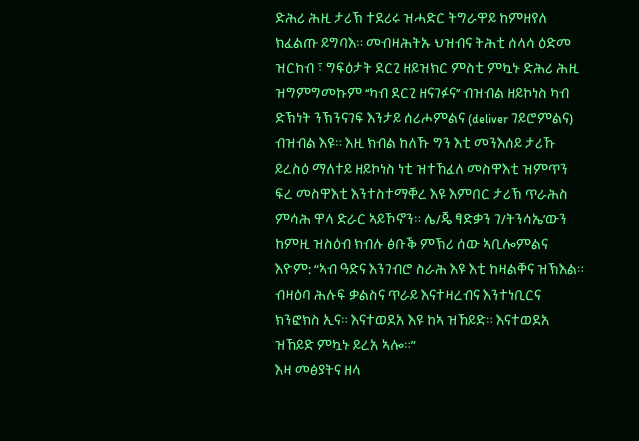ድሕሪ ሕዚ ታሪኽ ተደሪሩ ዝሓድር ትግራዋይ ከምዘየለ ክፈልጡ ይግባእ። መብዛሕትኡ ህዝብና ትሕቲ ሰላሳ ዕድመ ዝርከብ ፣ ግፍዕታት ደርጊ ዘይዝክር ምስቲ ምኳኑ ድሕሪ ሕዚ ዝግምግመኩም ‘‘ካብ ደርጊ ዘናገፉና’’ ብዝብል ዘይኮነስ ካብ ድኽነት ንኽንናገፍ እንታይ ሰሪሖምልና (deliver ገይሮምልና) ብዝብል እዩ። እዚ ክብል ከለኹ ግን እቲ መንእሰይ ታሪኹ ይረስዕ ማለተይ ዘይኮነስ ነቲ ዝተኸፈለ መስዋእቲ ዝምጥን ፍረ መስዋእቲ እንተስተማቐረ እዩ እምበር ታሪኽ ጥራሕስ ምሳሕ ዋላ ድራር ኣይኾኖን። ሌ/ጄ ፃድቃን ገ/ትንሳኤ’ውን ከምዚ ዝስዕብ ክብሉ ፅቡቕ ምኽሪ ሰው ኣቢሎምልና እዮም: “ኣብ ዓድና እንገብሮ ስራሕ እዩ እቲ ከዛልቐና ዝኽእል። ብዛዕባ ሕሉፍ ቃልስና ጥራይ እናተዛረብና እንተነቢርና ክንፎክስ ኢና። እናተወደአ እዩ ከኣ ዝኸይድ። እናተወደአ ዝኸይድ ምኳኑ ይረአ ኣሎ።”
እዛ መፅያትና ዘላ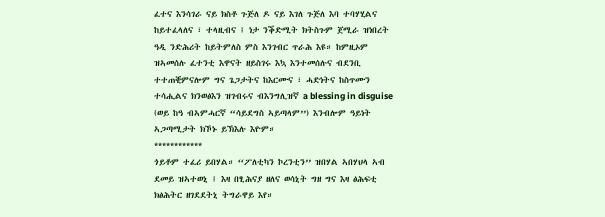ፈተና እንሳገራ ናይ ክስቶ ጉጅለ ዶ ናይ እገለ ጉጅለ እባ ተባሃሂልና ከይተፈላለና ፣ ተላዚብና ፤ ነታ ንቕድሚት ክትስጉም ጀሚራ ዝነበረት ዓዲ ንድሕሪት ከይትምለስ ምስ እንገብር ጥራሕ እዩ። ከምዚኦም ዝኣመሰሉ ፈተንቲ እዋናት ዘይስገሩ እኳ እንተመሰሉና ብደንቢ ተተጠቒምናሎም ግና ጌጋታትና ከእርሙና ፣ ሓድነትና ከስጥሙን ተሳሒልና ክንወፅእን ዝገብሩና ብእንግሊዝኛ a blessing in disguise (ወይ ከዓ ብኣምሓርኛ “ሳይደግስ ኣይጣላም’’) እንብሎም ዓይነት ኣጋጣሚታት ክኾኑ ይኽእሉ እዮም።
************
ጎይቶም ተፈሪ ይበሃል። ‘‘ፖለቲካን ኮረንቲን’’ ዝበሃል ኣበሃህላ ኣብ ደመይ ዝኣተወኒ ፤ እዛ በፂሕናያ ዘለና ወሳኒት ግዘ ግና እዛ ፅሕፍቲ ክፅሕትር ዘገደደትኒ ትግራዋይ እየ።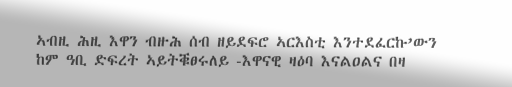ኣብዚ ሕዚ እዋን ብዙሕ ሰብ ዘይደፍሮ ኣርእስቲ እንተደፈርኩ’ውን ከም ዓቢ ድፍረት ኣይትቑፀሩለይ -እዋናዊ ዛዕባ እናልዐልና በዛ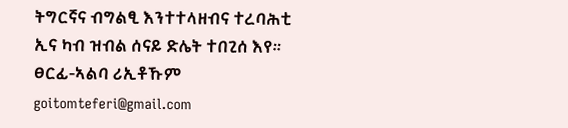ትግርኛና ብግልፂ እንተተላዘብና ተረባሕቲ ኢና ካብ ዝብል ሰናይ ድሌት ተበጊሰ እየ። ፀርፊ-ኣልባ ሪኢቶኹም goitomteferi@gmail.com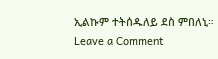ኢልኩም ተትሰዱለይ ደስ ምበለኒ።
Leave a Comment